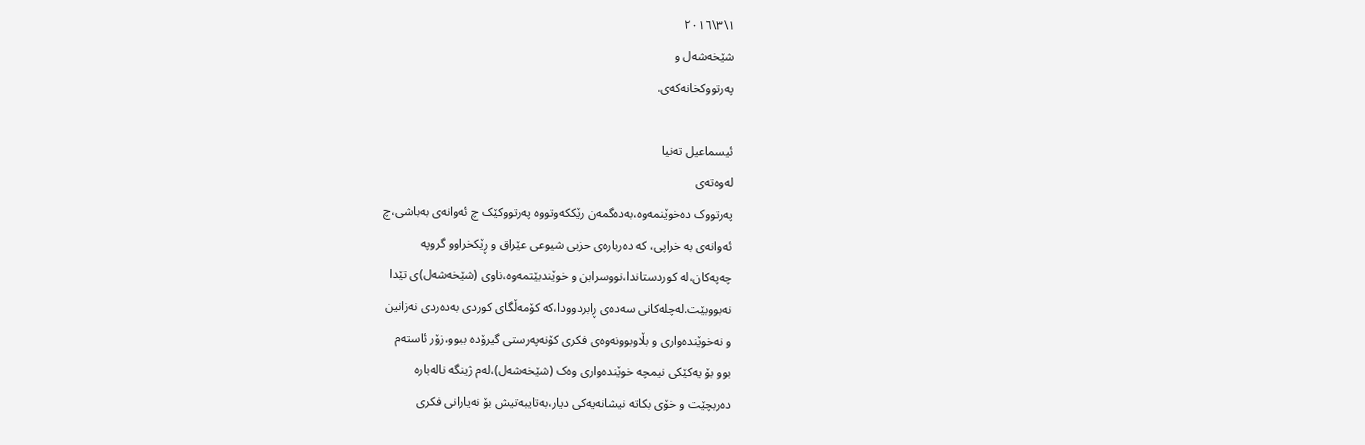١\٣\٢٠١٦
شێخەشەل و
پەرتووکخانەکەی.

ئیسماعیل تەنیا
لەوەتەی
پەرتووک دەخوێنمەوە،بەدەگمەن رێککەوتووە پەرتووکێک چ ئەوانەی بەباشی،چ
ئەوانەی بە خراپی، کە دەربارەی حزبی شیوعی عێراق و ڕێکخراوو گروپە
چەپەکان،لە کوردستاندا،نووسرابن و خوێندبێتمەوە،ناوی (شێخەشەل)ی تێدا
نەبووبێت.لەچلەکانی سەدەی ڕابردوودا،کە کۆمەڵگای کوردی بەدەردی نەزانین
و نەخوێندەواری و بڵاوبوونەوەی فکری کۆنەپەرستی گیرۆدە ببوو،زۆر ئاستەم
بوو بۆ یەکێکی نیمچە خوێندەواری وەک (شێخەشەل)،لەم ژینگە نالەبارە
دەربچێت و خۆی بکاتە نیشانەیەکی دیار،بەتایبەتیش بۆ نەیارانی فکری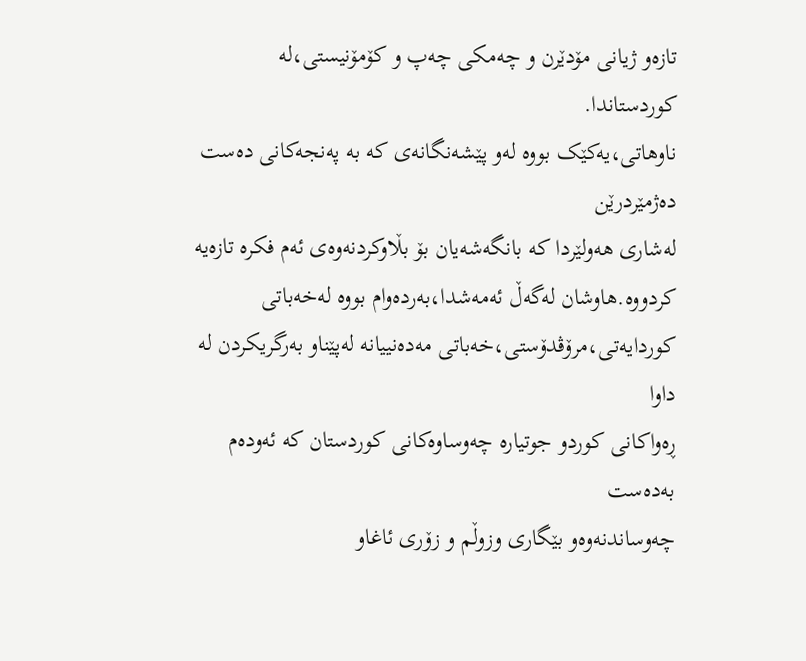تازەو ژیانی مۆدێرن و چەمکی چەپ و کۆمۆنیستی،لە کوردستاندا.
ناوھاتی،یەکێک بووە لەو پێشەنگانەی کە بە پەنجەکانی دەست دەژمێردرێن
لەشاری ھەولێردا کە بانگەشەیان بۆ بڵاوکردنەوەی ئەم فکرە تازەیە
کردووە.ھاوشان لەگەڵ ئەمەشدا،بەردەوام بووە لەخەباتی
کوردایەتی،مرۆڤدۆستی،خەباتی مەدەنییانە لەپێناو بەرگریکردن لە داوا
ڕەواکانی کوردو جوتیارە چەوساوەکانی کوردستان کە ئەودەم بەدەست
چەوساندنەوەو بێگاری وزوڵم و زۆری ئاغاو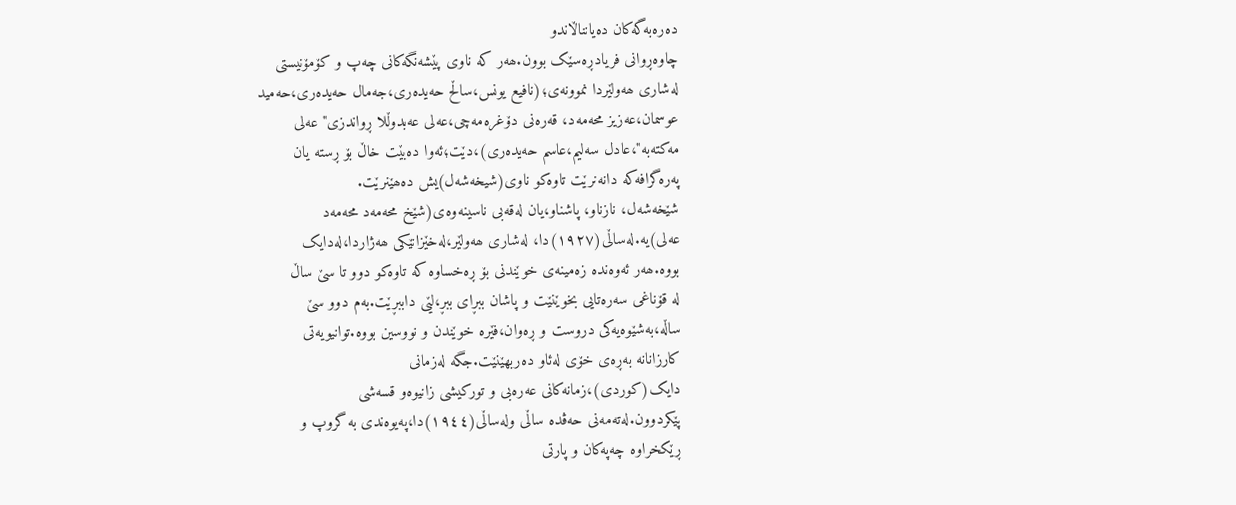دەرەبەگەکان دەیانناڵاندو
چاوەڕوانی فریادڕەسێک بوون.ھەر کە ناوی پێشەنگەکانی چەپ و کۆمۆنیستی
لەشاری ھەولێردا نموونەی؛(نافیع یونس،ساڵح حەیدەری،جەمال حەیدەری،حەمید
عوسمان،عەزیز محەمەد، قەرەنی دۆغرەمەچی،عەلی عەبدوڵلا ڕواندزی"عەلی
مەکتەبە"،عادل سەلیم،عاسم حەیدەری)،دێت؛ئەوا دەبێت خاڵ بۆ ڕستە یان
پەرەگرافەکە دانەنرێت تاوەکو ناوی(شیخەشەل)یش دەھێنرێت.
شێخەشەل، نازناو، پاشناو،یان لەقەبی ناسینەوەی(شێخ محەمەد محەمەد
عەلی)یە.لەساڵی(١٩٢٧)دا، لەشاری ھەولێر،لەخێزانێکی ھەژاردا،لەدایک
بووە.ھەر ئەوەندە زەمینەی خوێندنی بۆ ڕەخساوە کە تاوەکو دوو تا سێ ساڵ
لە قۆناغی سەرەتایی بخوێنێت و پاشان ببڕای ببڕ،لێی داببڕێت.بەم دوو سێ
ساڵە،بەشێوەیەکی دروست و ڕەوان،فێرە خوێندن و نووسین بووە.توانیویەتی
کارزانانە بەڕەی خۆی لەئاو دەربھێنێت.جگە لەزمانی
دایک(کوردی)،زمانەکانی عەرەبی و تورکیشی زانیوەو قسەشی
پێکردوون.لەتەمەنی حەڤدە ساڵی ولەساڵی(١٩٤٤)دا،پەیوەندی بە گروپ و
ڕێکخراوە چەپەکان و پارتی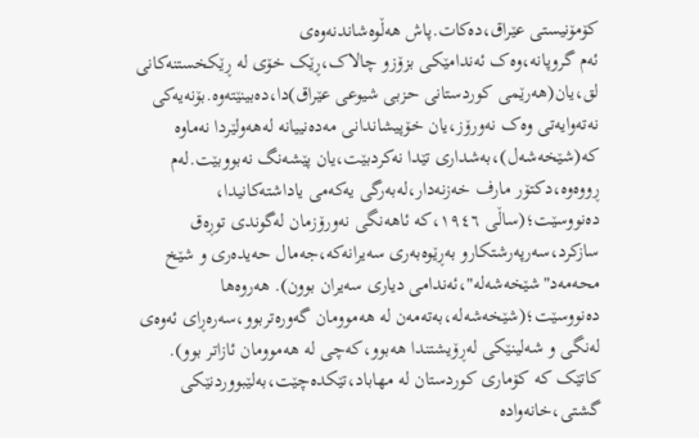کۆمۆنیستی عێراق،دەکات.پاش ھەڵوەشاندنەوەی
ئەم گروپانە،وەک ئەندامێکی بزۆزو چالاک،ڕێک خۆی لە ڕێکخستنەکانی
لق،یان(ھەرێمی کوردستانی حزبی شیوعی عێراق)دا،دەبینێتەوە.بۆنەیەکی
نەتەوایەتی وەک نەورۆز،یان خۆپیشاندانی مەدەنییانە لەھەولێردا نەماوە
کە(شێخەشەل)،بەشداری تێدا نەکردبێت،یان پێشەنگ نەبووبێت.لەم
ڕووەوە،دکتۆر مارف خەزنەدار،لەبەرگی یەکەمی یاداشتەکانیدا،
دەنووسێت؛(ساڵی ١٩٤٦،کە ئاھەنگی نەورۆزمان لەگوندی توڕەق
سازکرد،سەرپەرشتکارو بەڕێوەبەری سەیرانەکە،جەمال حەیدەری و شێخ
محەمەد"شێخەشەلە"،ئەندامی دیاری سەیران بوون). ھەروەھا
دەنووسێت؛(شێخەشەلە،بەتەمەن لە ھەموومان گەورەتربوو،سەرەڕای ئەوەی
لەنگی و شەلینێکی لەڕۆیشتندا ھەبوو،کەچی لە ھەموومان ئازاتر بوو).
کاتێک کە کۆماری کوردستان لە مھاباد،تێکدەچێت،بەلێبووردنێکی
گشتی،خانەوادە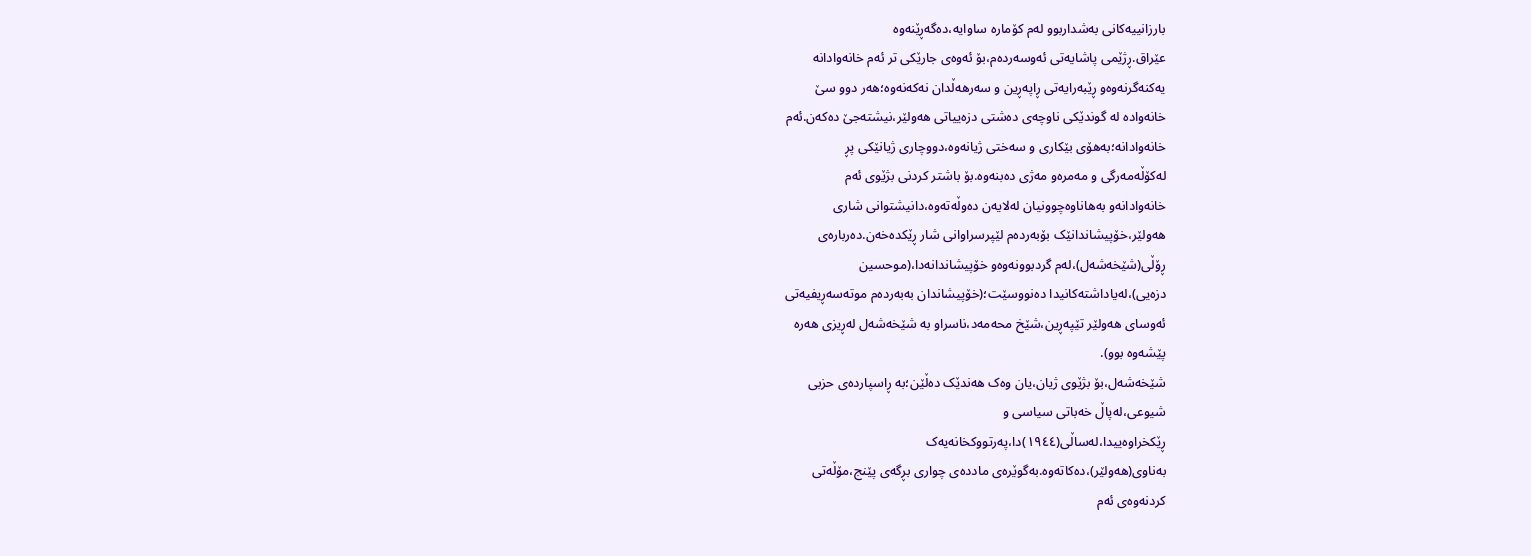بارزانییەکانی بەشداربوو لەم کۆمارە ساوایە،دەگەڕێنەوە
عێراق.ڕژێمی پاشایەتی ئەوسەردەم،بۆ ئەوەی جارێکی تر ئەم خانەوادانە
یەکنەگرنەوەو ڕێبەرایەتی ڕاپەڕین و سەرھەڵدان نەکەنەوە؛ھەر دوو سێ
خانەوادە لە گوندێکی ناوچەی دەشتی دزەییاتی ھەولێر،نیشتەجێ دەکەن.ئەم
خانەوادانە؛بەھۆی بێکاری و سەختی ژیانەوە،دووچاری ژیانێکی پڕ
لەکۆڵەمەرگی و مەمرەو مەژی دەبنەوە.بۆ باشتر کردنی بژێوی ئەم
خانەوادانەو بەھاناوەچوونیان لەلایەن دەوڵەتەوە،دانیشتوانی شاری
ھەولێر،خۆپیشاندانێک بۆبەردەم لێپرسراوانی شار ڕێکدەخەن.دەربارەی
ڕۆڵی(شێخەشەل)،لەم گردبوونەوەو خۆپیشاندانەدا،(موحسین
دزەیی)،لەیاداشتەکانیدا دەنووسێت؛(خۆپیشاندان بەبەردەم موتەسەڕیفیەتی
ئەوسای ھەولێر تێپەڕین،شێخ محەمەد،ناسراو بە شێخەشەل لەڕیزی ھەرە
پێشەوە بوو).
شێخەشەل،بۆ بژێوی ژیان،یان وەک ھەندێک دەڵێن؛بە ڕاسپاردەی حزبی
شیوعی،لەپاڵ خەباتی سیاسی و
ڕێکخراوەییدا،لەساڵی(١٩٤٤)دا،پەرتووکخانەیەک
بەناوی(ھەولێر)،دەکاتەوە.بەگوێرەی ماددەی چواری بڕگەی پێنج،مۆڵەتی
کردنەوەی ئەم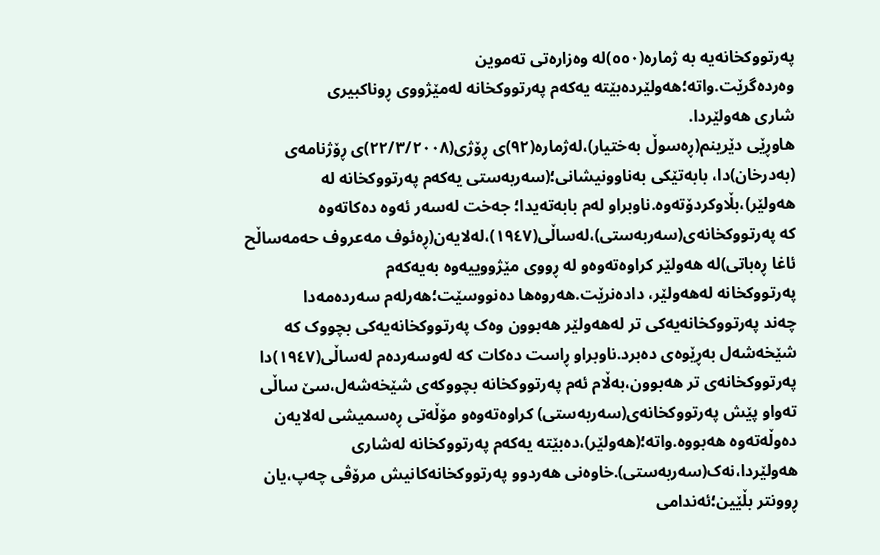پەرتووکخانەیە بە ژمارە(٥٥٠)لە وەزارەتی تەموین
وەردەگرێت.واتە؛ھەولێردەبێتە یەکەم پەرتووکخانە لەمێژووی ڕوناکبیری
شاری ھەولێردا.
ھاوڕێی دێرینم(ڕەسوڵ بەختیار)،لەژمارە(٩٢)ی ڕۆژی(٢٢/٣/٢٠٠٨)ی ڕۆژنامەی
(بەدرخان)دا، بابەتێکی بەناوونیشانی؛(سەربەستی یەکەم پەرتووکخانە لە
ھەولێر)،بڵاوکردۆتەوە.ناوبراو لەم بابەتەیدا؛ جەخت لەسەر ئەوە دەکاتەوە
کە پەرتووکخانەی(سەربەستی)،لەساڵی(١٩٤٧)،لەلایەن(ڕەئوف مەعروف حەمەساڵح
ئاغا ڕەباتی)لە ھەولێر کراوەتەوەو لە ڕووی مێژووییەوە بەیەکەم
پەرتووکخانە لەھەولێر، دادەنرێت.ھەروەھا دەنووسێت؛ھەرلەم سەردەمەدا
چەند پەرتووکخانەیەکی تر لەھەولێر ھەبوون وەک پەرتووکخانەیەکی بچووک کە
شێخەشەل بەڕێوەی دەبرد.ناوبراو ڕاست دەکات کە لەوسەردەم لەساڵی(١٩٤٧)دا
پەرتووکخانەی تر ھەبوون،بەڵام ئەم پەرتووکخانە بچووکەی شێخەشەل،سێ ساڵی
تەواو پێش پەرتووکخانەی(سەربەستی) کراوەتەوەو مۆڵەتی ڕەسمیشی لەلایەن
دەوڵەتەوە ھەبووە.واتە؛(ھەولێر)،دەبێتە یەکەم پەرتووکخانە لەشاری
ھەولێردا،نەک(سەربەستی).خاوەنی ھەردوو پەرتووکخانەکانیش مرۆڤی چەپ،یان
ڕوونتر بڵێین؛ئەندامی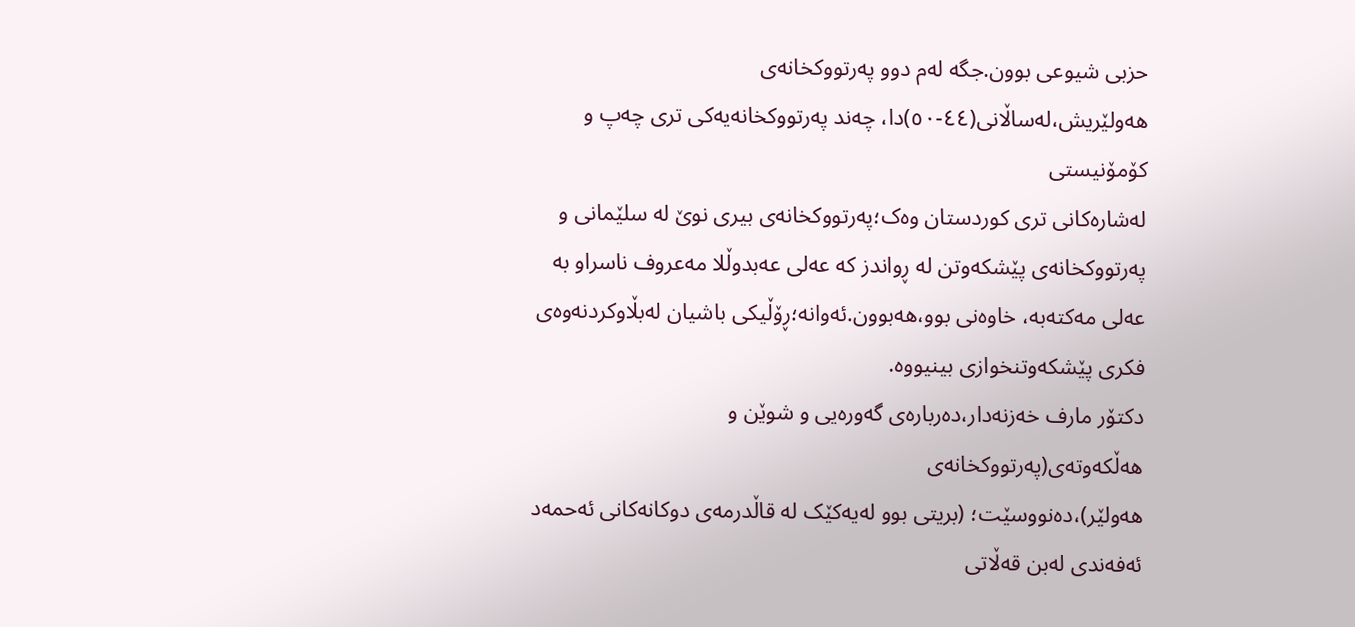حزبی شیوعی بوون.جگە لەم دوو پەرتووکخانەی
ھەولێریش،لەساڵانی(٤٤-٥٠)دا، چەند پەرتووکخانەیەکی تری چەپ و کۆمۆنیستی
لەشارەکانی تری کوردستان وەک؛پەرتووکخانەی بیری نوێ لە سلێمانی و
پەرتووکخانەی پێشکەوتن لە ڕواندز کە عەلی عەبدوڵلا مەعروف ناسراو بە
عەلی مەکتەبە، خاوەنی بوو،ھەبوون.ئەوانە؛ڕۆڵیکی باشیان لەبڵاوکردنەوەی
فکری پێشکەوتنخوازی بینیووە.
دکتۆر مارف خەزنەدار،دەربارەی گەورەیی و شوێن و ھەڵکەوتەی(پەرتووکخانەی
ھەولێر)،دەنووسێت؛ (بریتی بوو لەیەکێک لە قاڵدرمەی دوکانەکانی ئەحمەد
ئەفەندی لەبن قەڵاتی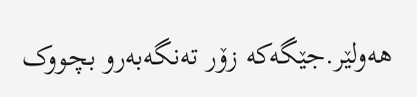ھەولێر.جێگەکە زۆر تەنگەبەرو بچووک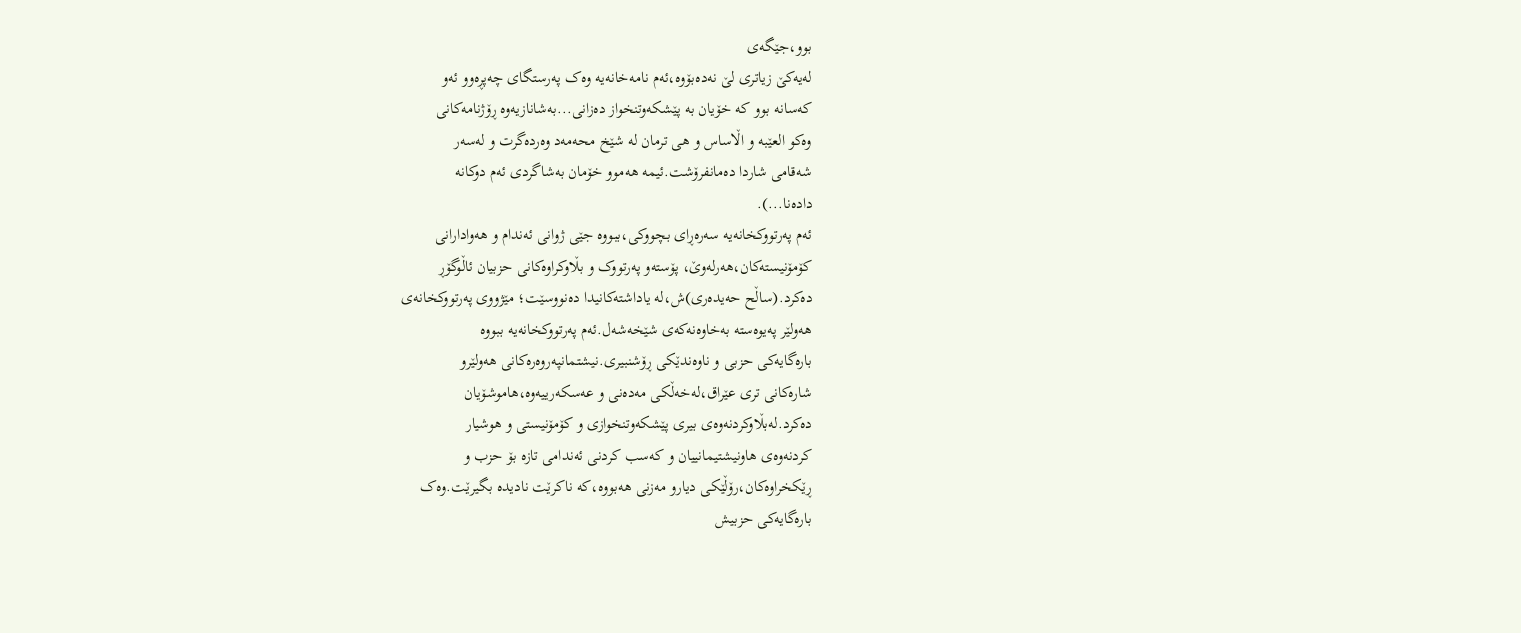بوو،جێگەی
لەیەکێ زیاتری لێ نەدەبۆوە،ئەم نامەخانەیە وەک پەرستگای چەپڕەوو ئەو
کەسانە بوو کە خۆیان بە پێشکەوتنخواز دەزانی...بەشانازیەوە ڕۆژنامەکانی
وەکو العێبە و اڵاساس و ھی ترمان لە شێخ محەمەد وەردەگرت و لەسەر
شەقامی شاردا دەمانفرۆشت.ئیمە ھەموو خۆمان بەشاگردی ئەم دوکانە
دادەنا...).
ئەم پەرتووکخانەیە سەرەڕای بچووکی،ببووە جێی ژوانی ئەندام و ھەوادارانی
کۆمۆنیستەکان،ھەرلەوێ، پۆستەو پەرتووک و بڵاوکراوەکانی حزبیان ئاڵوگۆڕ
دەکرد.(ساڵح حەیدەری)ش،لە یاداشتەکانیدا دەنووسێت؛ مێژووی پەرتووکخانەی
ھەولێر پەیوەستە بەخاوەنەکەی شێخەشەل.ئەم پەرتووکخانەیە ببووە
بارەگایەکی حزبی و ناوەندێکی ڕۆشنبیری.نیشتمانپەروەرەکانی ھەولێرو
شارەکانی تری عێراق،لەخەڵکی مەدەنی و عەسکەرییەوە،ھاموشۆیان
دەکرد.لەبڵاوکردنەوەی بیری پێشکەوتنخوازی و کۆمۆنیستی و ھوشیار
کردنەوەی ھاونیشتیمانییان و کەسب کردنی ئەندامی تازە بۆ حزب و
ڕێکخراوەکان،رۆڵێکی دیارو مەزنی ھەبووە،کە ناکرێت نادیدە بگیرێت.وەک
بارەگایەکی حزبیش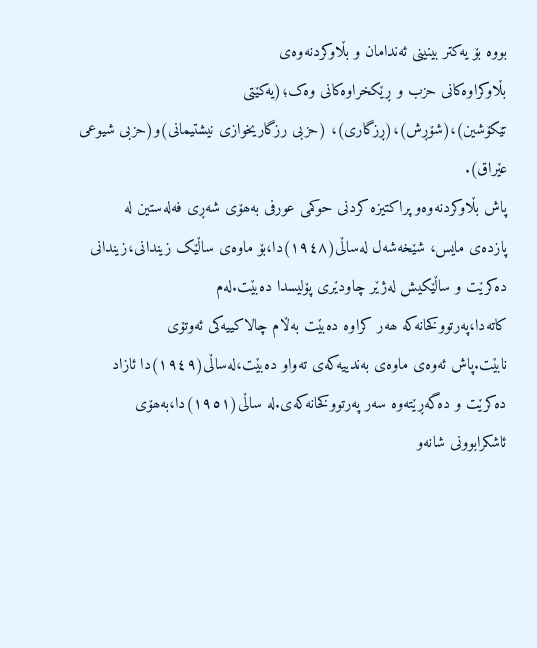بووە بۆ یەکتر بینینی ئەندامان و بڵاوکردنەوەی
بڵاوکراوەکانی حزب و ڕێکخراوەکانی وەک؛(یەکێتی
تێکۆشین)،(شۆڕش)،(ڕزگاری)، (حزبی رزگاریخوازی نیشتیمانی)و(حزبی شیوعی
عێراق).
پاش بڵاوکردنەوەو پراکتیزە کردنی حوکمی عورفی بەھۆی شەڕی فەلەستین لە
پازدەی مایس، شێخەشەل لەساڵی(١٩٤٨)دا،بۆ ماوەی ساڵێک زیندانی،زیندانی
دەکرێت و ساڵێکیش لەژێر چاودێری پۆلیسدا دەبێت.لەم
کاتەدا،پەرتووکخانەکە ھەر کراوە دەبێت بەڵام چالاکییەکی ئەوتۆی
نابێت.پاش ئەوەی ماوەی بەندییەکەی تەواو دەبێت،لەساڵی(١٩٤٩)دا ئازاد
دەکرێت و دەگەڕێتەوە سەر پەرتووکخانەکەی.لە ساڵی(١٩٥١)دا،بەھۆی
ئاشکرابوونی شانەو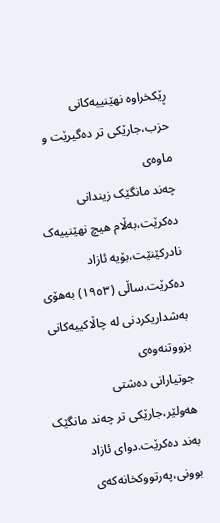ڕێکخراوە نھێنییەکانی حزب،جارێکی تر دەگیرێت و ماوەی
چەند مانگێک زیندانی دەکرێت،بەڵام ھیچ نھێنییەک نادرکێنێت،بۆیە ئازاد
دەکرێت.ساڵی (١٩٥٣) بەھۆی بەشداریکردنی لە چاڵاکییەکانی بزووتنەوەی
جوتیارانی دەشتی ھەولێر،جارێکی تر چەند مانگێک بەند دەکرێت.دوای ئازاد
بوونی،پەرتووکخانەکەی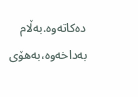دەکاتەوە.بەڵام بەداخەوە،بەھۆی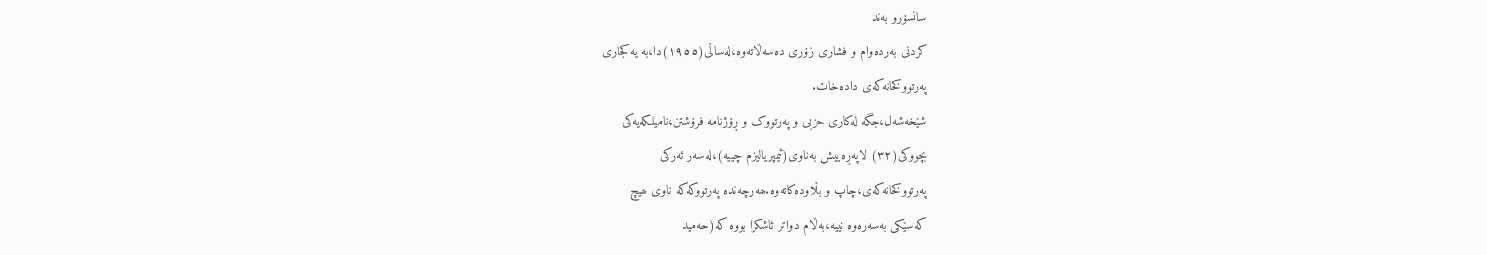سانسۆرو بەند
کردنی بەردەوام و فشاری زۆری دەسەڵاتەوە،لەساڵی(١٩٥٥)دا،بە یەکجاری
پەرتووکخانەکەی دادەخات.
شێخەشەل،جگە لەکاری حزبی و پەرتووک و ڕۆژنامە فرۆشتن،نامیلکەیەکی
بچووکی(٣٢) لاپەڕەییش بەناوی(ئیمپریالیزم چییە)،لەسەر ئەرکی
پەرتووکخانەکەی،چاپ و بڵاودەکاتەوە.ھەرچەندە پەرتووکەکە ناوی ھیچ
کەسێکی بەسەرەوە نییە،بەڵام دواتر ئاشکرا بووە کە(حەمید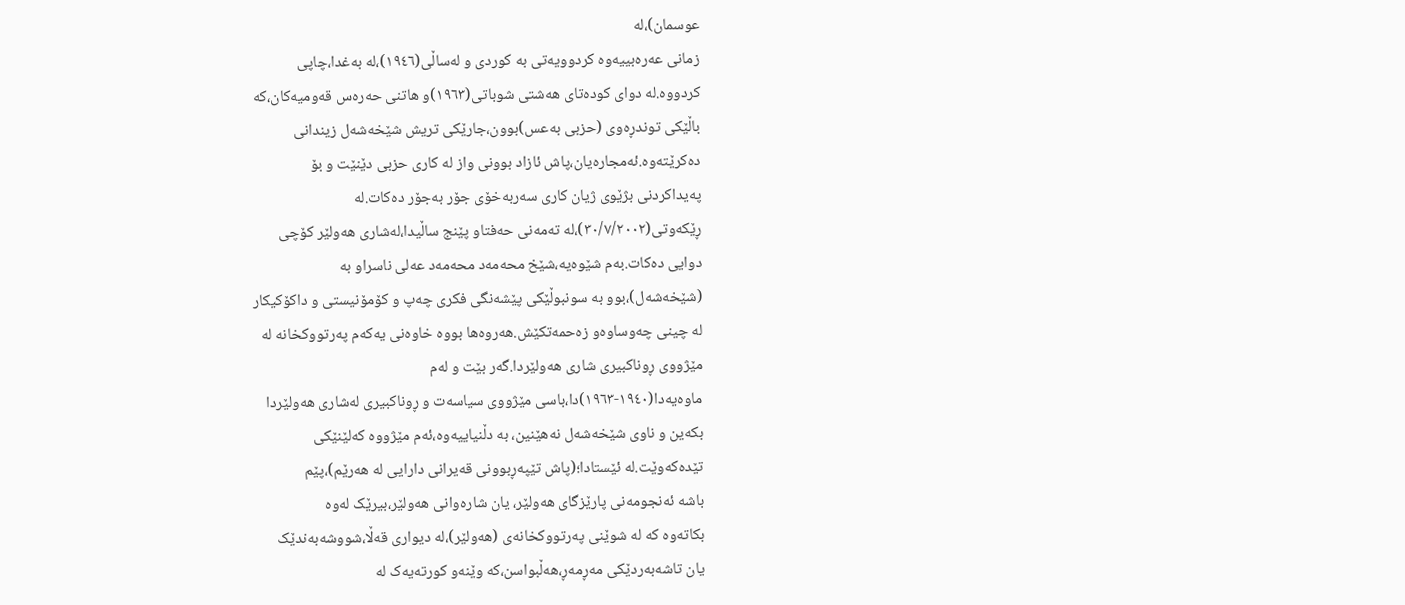عوسمان)،لە
زمانی عەرەبییەوە کردوویەتی بە کوردی و لەساڵی(١٩٤٦)،لە بەغدا،چاپی
کردووە.لە دوای کودەتای ھەشتی شوباتی(١٩٦٣)و ھاتنی حەرەس قەومیەکان،کە
باڵێکی توندڕەوی (حزبی بەعس)بوون،جارێکی تریش شێخەشەل زیندانی
دەکرێتەوە.ئەمجارەیان،پاش ئازاد بوونی واز لە کاری حزبی دێنێت و بۆ
پەیداکردنی بژێوی ژیان کاری سەربەخۆی جۆر بەجۆر دەکات.لە
ڕێکەوتی(٣٠/٧/٢٠٠٢)،لە تەمەنی حەفتاو پێنج ساڵیدا،لەشاری ھەولێر کۆچی
دوایی دەکات.بەم شێوەیە،شێخ محەمەد محەمەد عەلی ناسراو بە
(شێخەشەل)،بوو بە سونبوڵێکی پێشەنگی فکری چەپ و کۆمۆنیستی و داکۆکیکار
لە چینی چەوساوەو زەحمەتکێش.ھەروەھا بووە خاوەنی یەکەم پەرتووکخانە لە
مێژووی ڕوناکبیری شاری ھەولێردا.گەر بێت و لەم
ماوەیەدا(١٩٤٠-١٩٦٣)دا،باسی مێژووی سیاسەت و ڕوناکبیری لەشاری ھەولێردا
بکەین و ناوی شێخەشەل نەھێنین، بە دڵنیاییەوە،ئەم مێژووە کەلێنێکی
تێدەکەوێت.لە ئێستادا؛(پاش تێپەڕبوونی قەیرانی دارایی لە ھەرێم)،پێم
باشە ئەنجومەنی پارێزگای ھەولێر، یان شارەوانی ھەولێر،بیرێک لەوە
بکاتەوە کە لە شوێنی پەرتووکخانەی (ھەولێر)،لە دیواری قەڵا،شووشەبەندێک
یان تاشەبەردێکی مەڕمەڕ،ھەڵبواسن،کە وێنەو کورتەیەک لە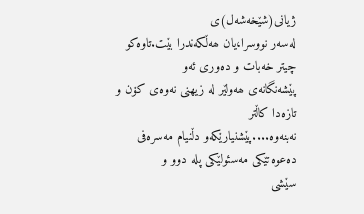ژیانی(شێخەشەل)ی
لەسەر نووسرا،یان ھەڵکەندرا بێت.تاوەکو چیتر خەبات و دەوری ئەو
پێشەنگانەی ھەولێر لە زیھنی نەوەی کۆن و تازەدا کاڵتر
نەبنەوە....پێشنیارێکەو دڵنیام مەسرەفی دەعوەتێکی مەسئولێکی پلە دوو و
سێشی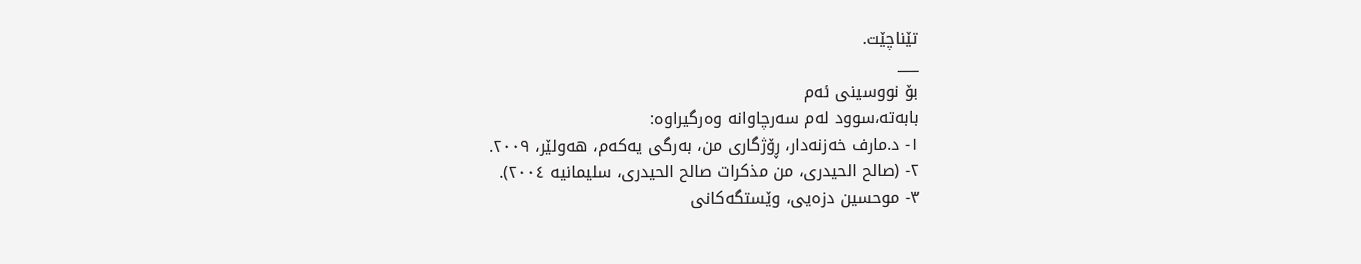تێناچێت.
___
بۆ نووسینی ئەم
بابەتە،سوود لەم سەرچاوانە وەرگیراوە:
١- د.مارف خەزنەدار، ڕۆژگاری من، بەرگی یەکەم، ھەولێر، ٢٠٠٩.
٢- (صالح الحیدری، من مذکرات صالح الحیدری، سلیمانیە ٢٠٠٤).
٣- موحسین دزەیی، وێستگەکانی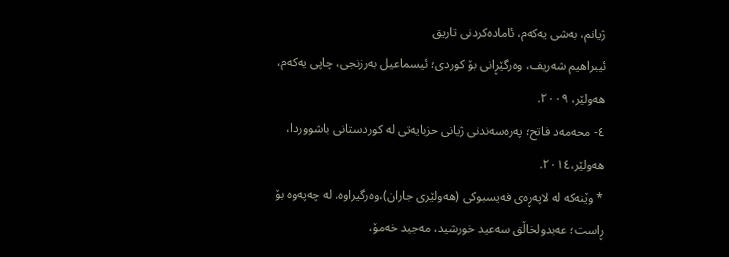ژیانم، بەشی یەکەم، ئامادەکردنی تاریق
ئیبراھیم شەریف، وەرگێڕانی بۆ کوردی؛ ئیسماعیل بەرزنجی، چاپی یەکەم،
ھەولێر، ٢٠٠٩.
٤- محەمەد فاتح؛ پەرەسەندنی ژیانی حزبایەتی لە کوردستانی باشووردا،
ھەولێر،٢٠١٤.
* وێنەکە لە لاپەڕەی فەیسبوکی (ھەولێری جاران)،وەرگیراوە. لە چەپەوە بۆ
ڕاست؛ عەبدولخاڵق سەعید خورشید، مەجید خەمۆ،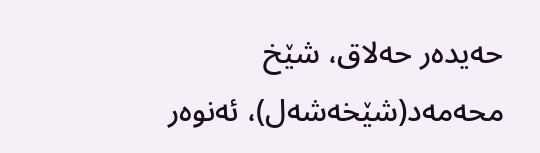حەیدەر حەلاق، شێخ
محەمەد(شێخەشەل)، ئەنوەر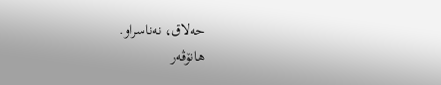حەلاق، نەناسراو.
ھانۆڤەر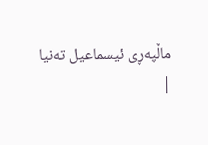ماڵپەڕی ئیسماعیل تەنیا
|